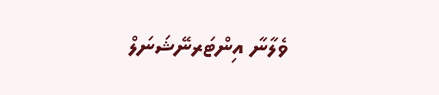ވެލާނާ އިންޓަރނޭޝަނަލް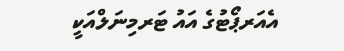އެއަރޕޯޓުގެ އައު ޓަރމިނަލްއަކީ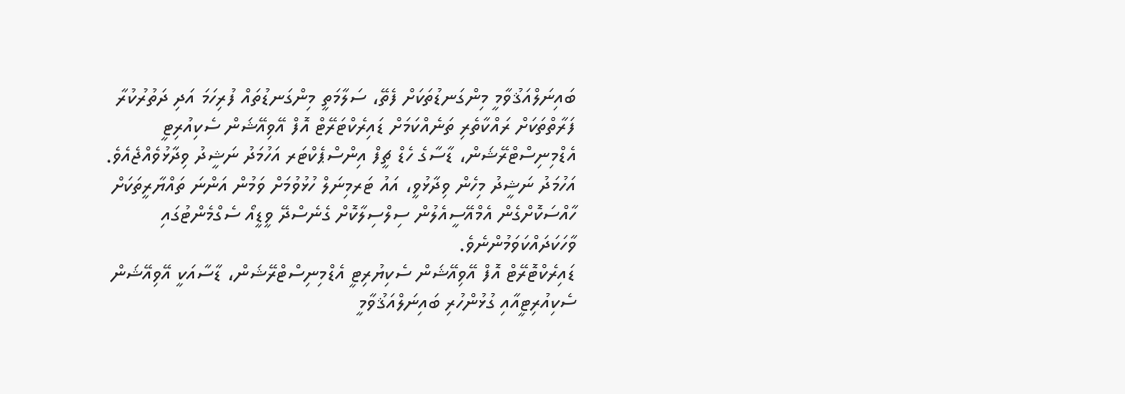ބައިނަލްއަޤުވާމީ މިންގަނޑުތަކަށް ފެތޭ، ސަލާމަތީ މިންގަނޑުތައް ފުރިހަމަ އަދި ދަތުރުކުރާ ފަރާތްތަކަށް ރައްކާތެރި ތަނެއްކަމަށް ޑައިރެކްޓަރޭޓް އޮފް އޭވިއޭޝަން ސެކިއުރިޓީ އެޑްމިނިސްޓްރޭޝަން، ޑާސާގެ ހެޑް ޗީފް އިންސްޕެކްޓަރ އަހުމަދު ނަޝީދު ވިދާޅުވެއްޖެއެވެ.
އަހުމަދު ނަޝީދު މިހެން ވިދާޅުވީ، އައު ޓަރމިނަލް ހުޅުވުމަށް ވަމުން އަންނަ ތައްޔާރީތަކަށް ހާއްސަކޮށްގެން އެމްއޭސީއެލުން ސިލްސިލާކޮށް ގެނެސްދޭ ވީޑީއޯ ސެގްމެންޓުގައި ވާހަކަދައްކަވަމުންނެވެ.
ޑައިރެކްޓޮރޭޓް އޮފް އޭވިއޭޝަން ސެކިޔުރިޓީ އެޑްމިނިސްޓްރޭޝަން، ޑާސާއަކީ އޭވިއޭޝަން ސެކިއުރިޓީއާއި ގުޅުންހުރި ބައިނަލްއަޤުވާމީ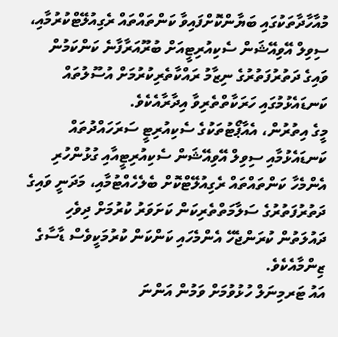މުއާހާދާތަކުގައި ބަޔާންކޮށްފައިވާ ކަންތައްތައް ރެގިއުލޭޓްކުރުމާއި، ސިވިލް އޭވިއޭޝަން ސެކިއުރިޓީއަށް ބުރޫއަރާފާނެ ކަންކަމުން ވައިގެ ދަތުރުފަތުރުގެ ނިޒާމު ރައްކާތެރިކުރުމަށް އުސޫލުތައް ކަނޑައެޅުމުގައި ހަރަކާތްތެރިވާ އިދާރާއެކެވެ.
މީގެ އިތުރުން، އެއާޕޯޓުތަކުގެ ސެކިއުރިޓީ ސަރަހައްދުތައް ކަނޑައެޅުމާއި ސިވިލް އޭވިއޭޝަން ސެކިއުރިޓީއާއި ގުޅުންހުރި އެންމެހާ ކަންތައްތައް ރެގިއުލޭޓްކޮށް ބެލެހެއްޓުމާއި، މަދަނީ ވައިގެ ދަތުރުފަތުރުގެ ސަލާމަތްތެރިކަން ކަށަވަރު ކުރުމަށް ދިވެހި ދައުލަތުން ކުރަންޖެހޭ އެންމެހައި ކަންކަން ކުރުމަކީވެސް ޑާސާގެ ޒިންމާއެކެވެ.
އައު ޓަރމިނަލް ހުޅުވުމަށް ވަމުން އަންނަ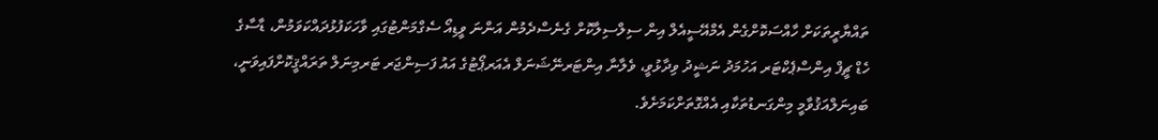ތައްޔާރީތަކަށް ހާއްސަކޮށްގެން އެމްއޭސީއެލް އިން ސިލްސިލާކޮށް ގެނެސްދެމުން އަންނަ ވީޑިއޯ ސެގްމަންޓުގައި ވާހަކަފުޅުދައްކަވަމުން، ޑާސާގެ ހެޑް ޗީފް އިންސްޕެކްޓަރ އަހުމަދު ނަޝީދު ވިދާޅުވީ، ވެލާނާ އިންޓަރނޭޝަނަލް އެއަރޕޯޓުގެ އައު ފަސިންޖަރ ޓަރމިނަލް ތަރައްޤީކޮށްފައިވަނީ، ބައިނަލްއަޤުވާމީ މިންގަނޑުތަކާއި އެއްގޮތަށްކަމަށެވެ.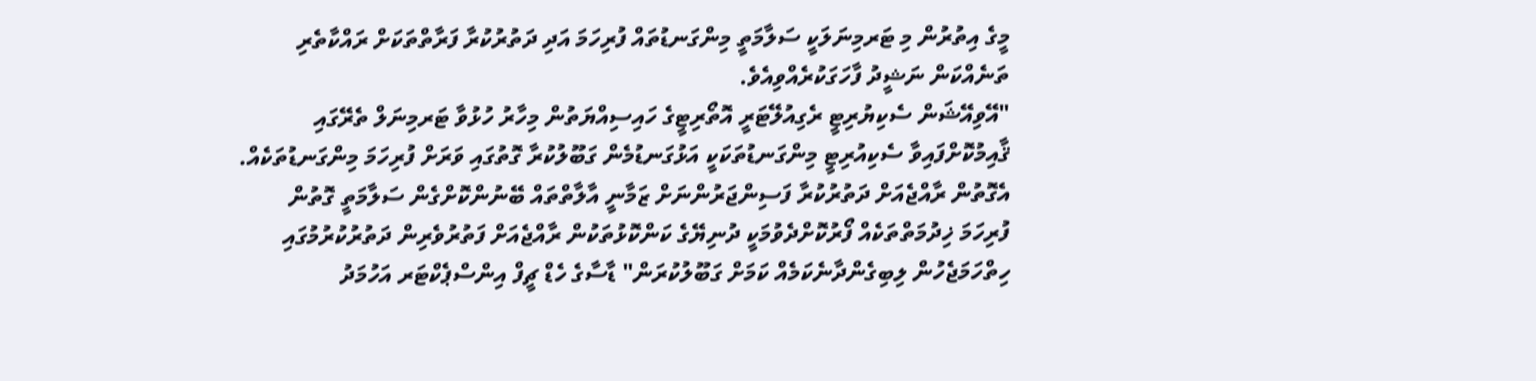މީގެ އިތުރުން މި ޓަރމިނަލަކީ ސަލާމަތީ މިންގަނޑުތައް ފުރިހަމަ އަދި ދަތުރުކުރާ ފަރާތްތަކަށް ރައްކާތެރި ތަނެއްކަން ނަޝީދު ފާހަގަކުރެއްވިއެވެ.
"އޭވިއޭޝަން ސެކިޔުރިޓީ ރެގިއުލޭޓަރީ އޮތޯރިޓީގެ ހައިސިއްޔަތުން މިހާރު ހުޅުވާ ޓަރމިނަލް ތެރޭގައި ޤާއިމުކޮށްފައިވާ ސެކިއުރިޓީ މިންގަނޑުތަކަކީ އަޅުގަނޑުމެން ގަބޫލުކުރާ ގޮތުގައި ވަރަށް ފުރިހަމަ މިންގަނޑުތަކެއް. އެގޮތުން ރާއްޖެއަށް ދަތުރުކުރާ ފަސިންޖަރުންނަށް ޒަމާނީ އާލާތްތައް ބޭނުންކޮށްގެން ސަލާމަތީ ގޮތުން ފުރިހަމަ ޚިދުމަތްތަކެއް ފޯރުކޮށްދެވުމަކީ ދުނިޔޭގެ ކަންކޮޅުތަކުން ރާއްޖެއަށް ފަތުރުވެރިން ދަތުރުކުރުމުގައި ހިތްހަމަޖެހުން ލިބިގެންދާނެކަމެއް ކަމަށް ގަބޫލުކުރަން" ޑާސާގެ ހެޑް ޗީފް އިންސްޕެކްޓަރ އަހުމަދު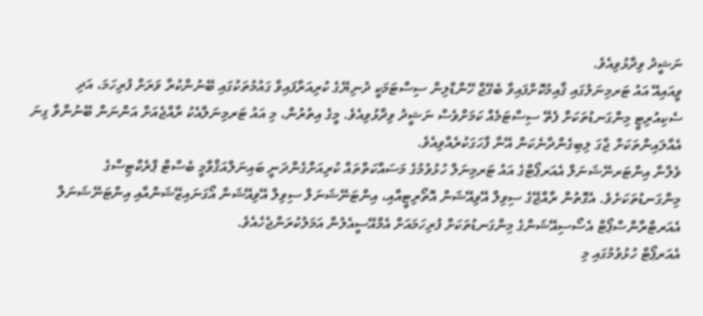ނަޝީދު ވިދާޅުވިއެވެ.
ވީއައިއޭ އައު ޓަރމިނަލުގައި ޤާއިމުކޮށްފައިވާ ބެގޭޖް ހޭންޑްލިން ސިސްޓަމަކީ ދުނިޔޭގެ ކުރިއަރާފައިވާ ގައުމުތަކުގައި ބޭނުންކުރާ ވަރަށް ފުރިހަމަ، އަދި ސެކިއުރިޓީ މިންގަނޑުތަކަށް ފެތޭ ސިސްޓަމެއް ކަމަށްވެސް ނަޝީދު ވިދާޅުވިއެވެ. މީގެ އިތުރުން، މި އައު ޓަރމިނަލާއެކު ރާއްޖެއަށް އަންނަން ބޭނުންވާ ގިނަ އެއާލައިންތަކަށް ޖާގަ ލިބިގެންދާނެކަން އޭނާ ފާހަގަކުރެއްވިއެވެ.
ވެލާނާ އިންޓަރނޭޝަނަލް އެއަރޕޯޓްގެ އައު ޓަރމިނަލް ހުޅުވުމުގެ މަސައްކަތްތައް ކުރިއަށްގެންދަނީ ބައިނަލްއަޤްވާމީ ބެސްޓް ޕްރެކްޓިސްގެ މިންގަނޑުތަކަށެވެ. އެގޮތުން ރާއްޖޭގެ ސިވިލް އޭވިއޭޝަން އޮތޯރިޓީއާއި، އިންޓަނޭޝަނަލް ސިވިލް އޭވިއޭޝަން އޯގަނައިޒޭޝަންއާއި އިންޓަނޭޝަނަލް އެއަރޓްރާންސްޕޯޓް އެސޯސިއޭޝަންގެ މިންގަނޑުތަކަށް ފުރިހަމައަށް އެމްއޭސީއެލުން އަމަލުކުރަންޖެހެއެވެ.
އެއަރޕޯޓް ހުޅުވުމުގައި މި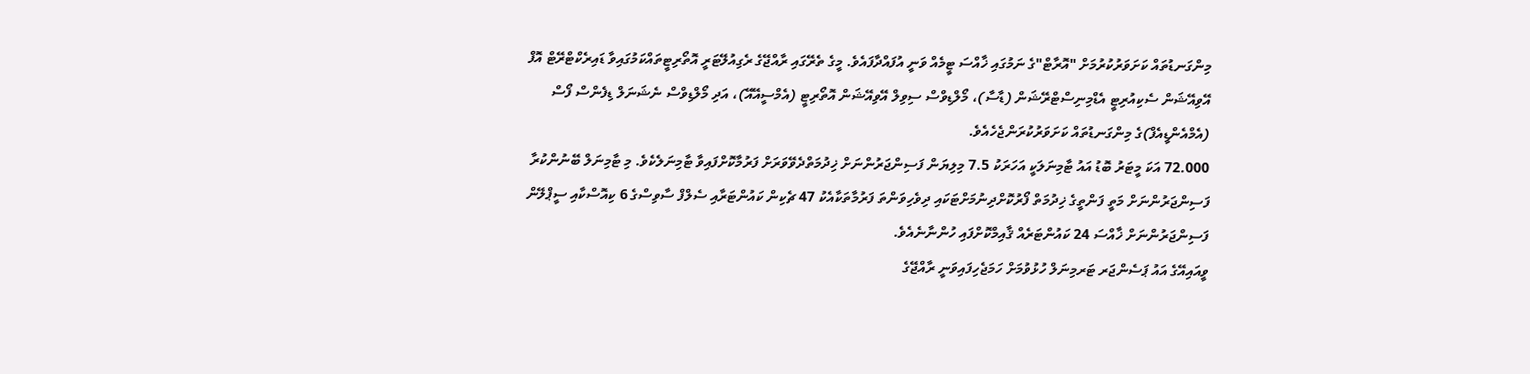މިންގަނޑުތައް ކަށަވަރުކުރުމަށް "އޮރާޓް"ގެ ނަމުގައި ޚާއްސަ ޓީމެއް ވަނީ އުފައްދާފައެވެ. މީގެ ތެރޭގައި ރާއްޖޭގެ ރެގިއުލޭޓަރީ އޮތޯރިޓީތައްކަމުގައިވާ ޑައިރެކްޓްރޭޓް އޮފް އޭވިއޭޝަން ސެކިއުރިޓީ އެޑްމިނިސްޓްރޭޝަން (ޑާސާ)، މޯލްޑިވްސް ސިވިލް އޭވިއޭޝަން އޮތޯރިޓީ (އެމްސީއޭއޭ)، އަދި މޯލްޑިވްސް ނެޝަނަލް ޑިފެންސް ފޯސް (އެމްއެންޑީއެފް)ގެ މިންގަނޑުތައް ކަށަވަރުކުރަންޖެހެއެވެ.
72.000 އަކަ މީޓަރު ބޮޑު އައު ޓާމިނަލަކީ އަހަރަކު 7.5 މިލިޔަން ފަސިންޖަރުންނަށް ޚިދުމަތްދެވޭވަރަށް ފަރުމާކޮށްފައިވާ ޓާމިނަލެކެވެ. މި ޓާމިނަލް ބޭނުންކުރާ ފަސިންޖަރުންނަށް މަތީ ފަންތީގެ ޚިދުމަތް ފޯރުކޮށްދިނުމަށްޓަކައި ދިވެހިވަންތަ ފަރުމާތަކާއެކު 47 ޗެކިން ކައުންޓަރާއި ސެލްފް ސާވިސްގެ 6 ކިއޮސްކާއި ސީޕްލޭން ފަސިންޖަރުންނަށް ޚާއްސަ 24 ކައުންޓަރެއް ޤާއިމްކޮށްފައި ހުންނާނެއެވެ.
ވީއައިއޭގެ އައު ޕަސެންޖަރ ޓަރމިނަލް ހުޅުވުމަށް ހަމަޖެހިފައިވަނީ ރާއްޖޭގެ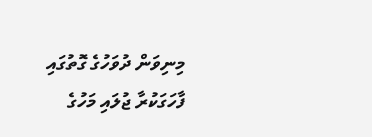މިނިވަން ދުވަހުގެ ގޮތުގައި ފާހަގަކުރާ ޖުލައި މަހުގެ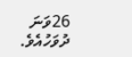26ވަނަ ދުވަހުއެވެ.